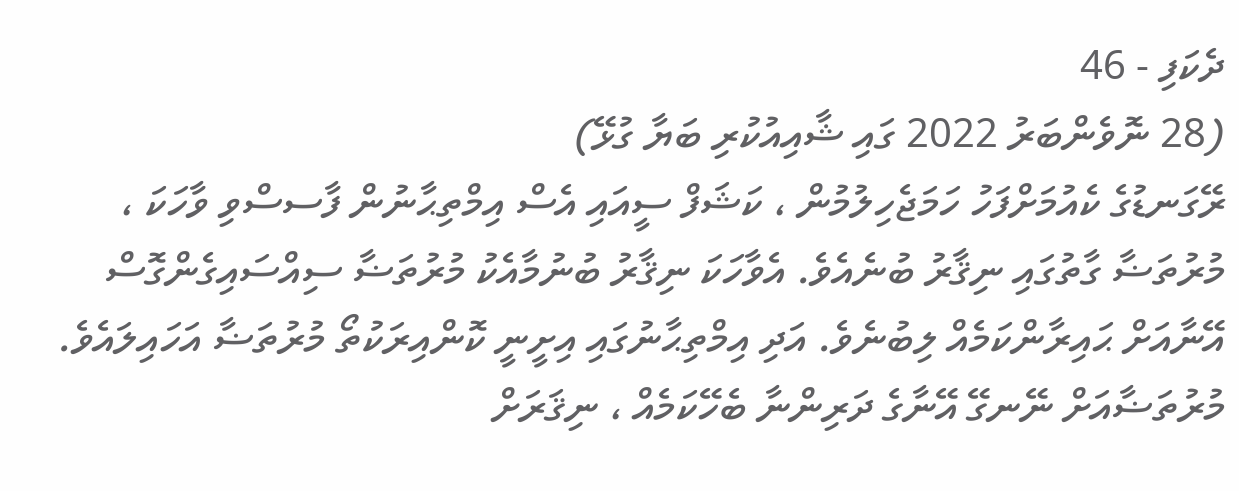ދެކަފި - 46
(28 ނޮވެންބަރު 2022 ގައި ޝާއިއުކުރި ބަޔާ ގުޅޭ)
ރޭގަނޑުގެ ކެއުމަށްފަހު ހަމަޖެހިލުމުން ، ކަޝަފް ސީއައި އެސް އިމްތިޙާނުން ފާސސްވި ވާހަކަ ، މުރުތަޟާ ގާތުގައި ނިޤާރު ބުނެއެވެ. އެވާހަކަ ނިޤާރު ބުނުމާއެކު މުރުތަޟާ ސިއްސައިގެންގޮސް އޭނާއަށް ޙައިރާންކަމެއް ލިބުނެވެ. އަދި އިމްތިޙާނުގައި އިށީނީ ކޮންއިރަކުތޯ މުރުތަޟާ އަހައިލައެވެ. މުރުތަޟާއަށް ނޭނގޭ އޭނާގެ ދަރިންނާ ބެހޭކަމެއް ، ނިޤަރަށް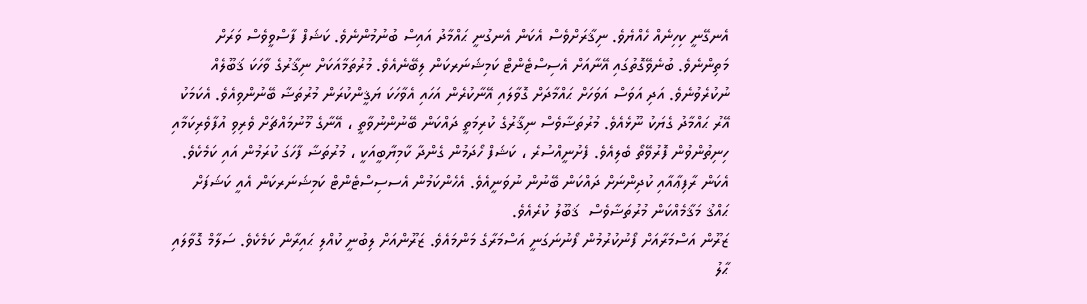އެނގޭނީ ކިހިނެއް ހެއްޔެވެ. ނިޤާރަށްވެސް އެކަން އެނގުނީ ޙައްމާދު އައިސް ބުނުމުންނެވެ. ކަޝަފް ފާސްވީވެސް ވަރަށް މަތިންނެވެ. ބުނެވޭގޮތުގައި އޭނާއަށް އެސިސްޓެންޓް ކަމިޝަނަރކަން ލިބޭނެއެވެ. މުރުތަމާއަކަށް ނިޤާރުގެ ވާހަކަ ޤަބޫލެއް ނުކުރެވުނެވެ. އަދި އަވަސް އަވަހަށް ޙައްމާދަށް ގޮވާލައި އޭނާކުރެން އަހައި އެވާހަކަ ޔަޤީންކުރަން މުރުތަޟާ ބޭނުންވިއެވެ. އެކަމަކު އޭރު ޙައްމާދު ގެޔަކު ނޫޅެއެވެ. މުރުތަޟާވެސް ނިޤާރުގެ ކުރިމަތީ ދައްކަން ބޭނުންނުވާތީ ، އޭނާގެ މޫނުމައްޗަށް ވެރިވި އުފާވެރިކަމާއި ހިނިތުންވުން ފޮރުވޭތޯ ބެލިއެވެ. ފެށުނީއްސުރެ ، ކަޝަފް ހޯދަމުން ގެންދާ ކާމިޔާބީއަކީ ، މުރުތަޟާ ފާހަގަ ކުރަމުން އައި ކަމެކެވެ. އެކަން ރާފިޢާއާއި ކުދިންނަށް ދައްކަން ބޭނުން ނުވަނީއެވެ. އެހެންކަމުން އެސސިސްޓެންޓް ކަމިޝަނަރކަން އެއީ ކަޝަފަށް ޙައްޤު މަޤާމެއްކަން މުރުތަޟާވެސް  ޤަބޫލު ކުރެއެވެ.
ޒަރޫން އަސްމަރާއަށް ފޯނުކުރުމުން ފޯނުނަގަނީ އަސްމަރާގެ މަންމައެވެ. ޒަރޫންއަށް ލިބުނީ ކުއްލި ޙައިރާން ކަމެކެވެ. ސަލާމް ގޮވާލައި ޙާލު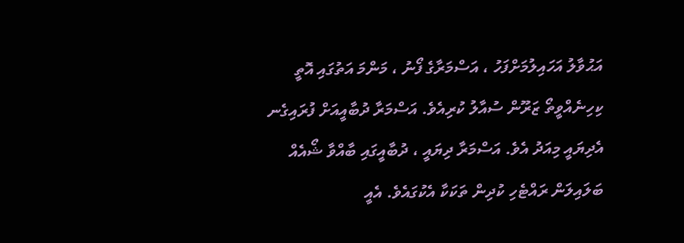އަޙުވާލު އަހައިލުމަށްފަހު ، އަސްމަރާގެ ފޯނު ، މަންމަ އަތުގައި އޮތީ ކިހިނެއްވީތޯ ޒަރޫން ސުއާލު ކުރިއެވެ. އަސްމަރާ ދުބާއީއަށް ފުރައިގެނ އެދިޔައީ މިއަދު އެވެ. އަސްމަރާ ދިޔައީ ، ދުބާއީގައި ބާއްވާ ޝޯއެއް ބަލައިލަން ރައްޓެހި ކުދިން ތަކަކާ އެކުގައެވެ. އެއީ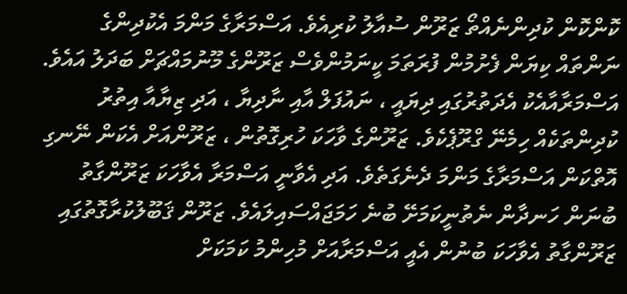ކޮންކޮން ކުދިންނެއްތޯ ޒަރޫން ސުއާލު ކުރިއެވެ. އަސްމަރާގެ މަންމަ އެކުދިންގެ ނަންތައް ކިޔަން ފެށުމުން ފުރަތަމަ ކީނަމުންވެސް ޒަރޫންގެ މޫނުމައްޗަށް ބަދަލު އައެވެ. އަސްމަރާއާއެކު އެދަތުރުގައި ދިޔައީ ، ނައުފަލް އާއި ނާދިޔާ ، އަދި ޒިޔާއާ އިތުރު ކުދިންތަކެއް ހިމެނޭ ގްރޫޕެކެވެ. ޒަރޫންގެ ވާހަކަ ހުރިގޮތުން ، ޒަރޫންއަށް އެކަން ނޭނގި  އޮތްކަން އަސްމަރާގެ މަންމަ ދެނެގަތެވެ. އަދި އެވާނީ އަސްމަރާ އެވާހަކަ ޒަރޫންގާތު ބުނަން ހަނދާން ނެތުނީކަމަށޭ ބުނެ ހަމަޖައްސައިލައެވެ. ޒަރޫން ޤަބޫލުކުރާގޮތުގައި ޒަރޫންގާތު އެވާހަކަ ބުނުން އެއީ އަސްމަރާއަށް މުހިންމު ކަމަކަށް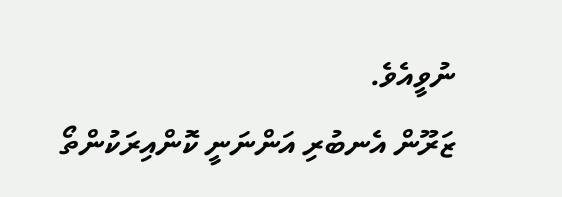ނުވީއެވެ.
ޒަރޫން އެނބުރި އަންނަނީ ކޮންއިރަކުންތޯ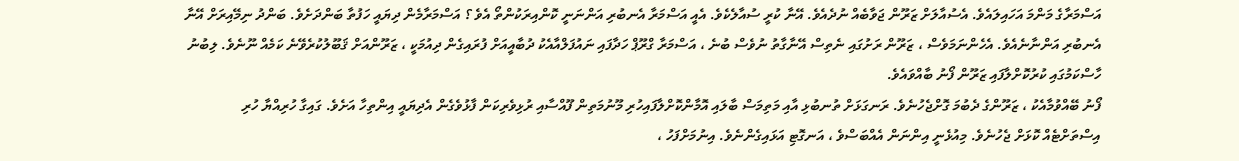އަސްމަރާގެ މަންމަ އަހައިލައެވެ. އެސުއާލަށް ޒަރޫން ޖަވާބެއް ނުދެއެވެ. އޭނާ ކުރީ ސުއާލެކެވެ. އެއީ އަސްމަރާ އެނބުރި އަންނަނީ ކޮންއިރަކުންތޯ އެވެ ؟ އަސްމަރާމެން ދިޔައީ ހަފުތާ ބަންދަށެވެ. ބަންދު ނިމޭއިރަށް އޭނާ އެނބުރި އަންނާނެއެވެ. އެހެންނަމަވެސް ، ޒަރޫން ރަށުގައި ނެތިސް އޭނާގާތު ނުވެސް ބުނެ ، އަސްމަރާ ގްރޫޕް ހަދާފައި ނައުފަލްއާއެކު ދުބާއީއަށް ފުރައިގެން ދިއުމަކީ ، ޒަރޫންއަށް ޤަބޫލުކުރެވޭނެ ކަމެއް ނޫނެވެ. ލިބުނު ހާސްކަމުގައި ކުރުކޮށްލާފައި ޒަރޫން ފޯނު ބާއްވައެވެ.
ފޯނު ބޭއްވުމާއެކު ، ޒަރޫންގެ ދެބުމަ ގޮށްޖެހުނެވެ. ރަނގަޅަށް ތުނބުޅި އާއި މަތިމަސް ބާލައި އޮމާންކޮށްލާފައިހުރި މޫނުމަތިން ފޫއްސާއި ރުޅިވެރިކަން ފާޅުވެގެން އެދިޔައީ އިންތިހާ އަށެވެ. ގައިގާ ހުރިއްޔާ ހުރި އިސްތަށްޓެއް ކޮޅަށް ޖެހުނެވެ. މިއުޅެނީ އިންނަން އެއްބަސްވެ ، އަނގޮޓި އަޅައިގެންނެވެ. އިނުމަށްފަހު ،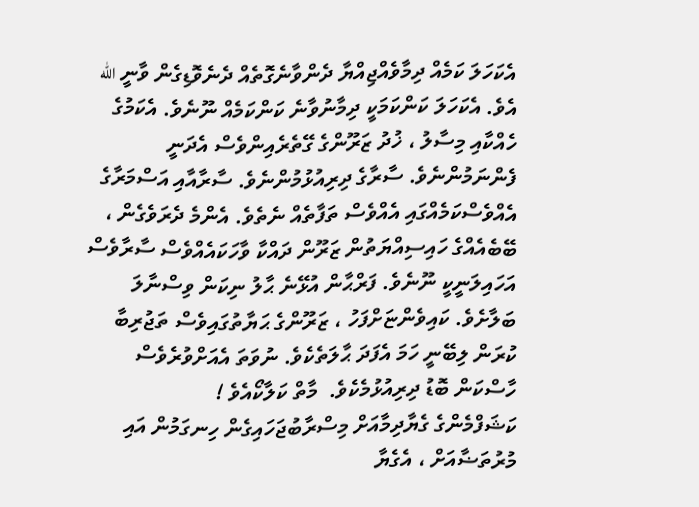އެކަހަލަ ކަމެއް ދިމާވެއްޖިއްޔާ ދެންވާނެގޮތެއް ދެނެވޮޑިގެން ވާނީ الله އެވެ. އެކަހަލަ ކަންކަމަކީ ދިމާނުވާނެ ކަންކަމެއް ނޫނެވެ. އެކަމުގެ ހެއްކާއި މިސާލު ، ޚުދު ޒަރޫންގެ ގޭތެރެއިންވެސް އެދަނީ ފެންނަމުންނެވެ. ސާރާގެ ދިރިއުޅުމުންނެވެ. ސާރާއާއި އަސްމަރާގެ އެއްވެސްކަމެއްގައި އެއްވެސް ތަފާތެއް ނެތެވެ. އެންމެ ދެރަވެގެން ، ބޭބެއެއްގެ ހައިސިއްޔަތުން ޒަރޫން ދައްކާ ވާހަކައެއްވެސް ސާރާވެސް އަހައިލަނީކީ ނޫނެވެ. ފަރްޙާން އުޅޭނެ ޙާލު ނިކަން ވިސްނާލަ ބަލާށެވެ. ކައިވެންޏަށްފަހު ، ޒަރޫންގެ ޙަޔާތުގައިވެސް ތަޖުރިބާ ކުރަން ލިބޭނީ ހަމަ އެފަދަ ޙާލަތެކެވެ. ނުވަތަ އެއަށްވުރެވެސް ހާސްކަން ބޮޑު ދިރިއުޅުމެކެވެ.  މާތް ކަލާކޯއެވެ !
ކަޝަފްމެންގެ ގެޔާދިމާއަށް މިސްރާބުޖަހައިގެން ހިނގަމުން އައި މުރުތަޟާއަށް ، އެގެޔާ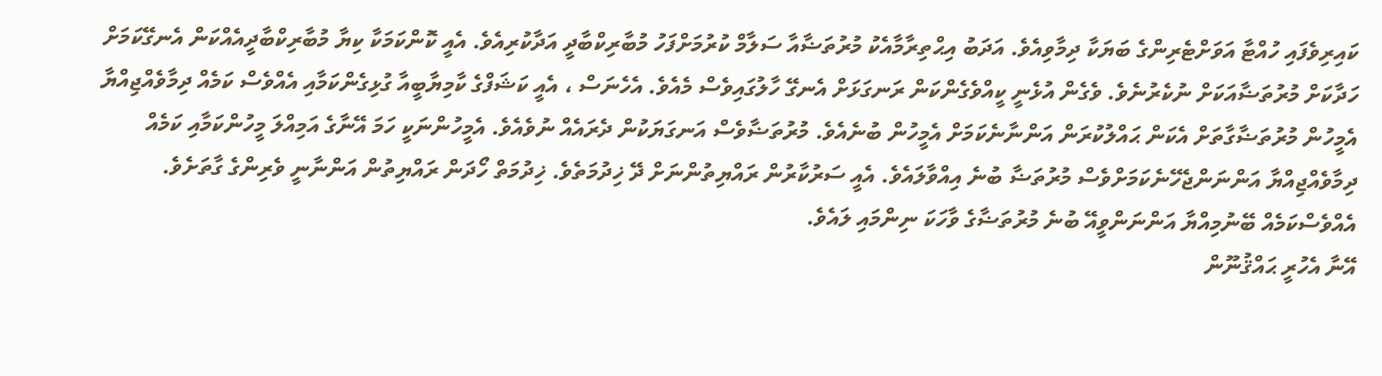ކައިރިވެފައި ހުއްޓާ އަވަށްޓެރިންގެ ބަޔަކާ ދިމާވިއެވެ. އަދަބު އިޙްތިރާމާއެކު މުރުތަޟާއާ ސަލާމް ކުރުމަށްފަހު މުބާރިކްބާދީ އަދާކުރިއެވެ. އެއީ ކޮންކަމަކާ ކިޔާ މުބާރިކްބާދީއެއްކަން އެނގޭކަމަށް ހަދާކަށް މުރުތަޟާއަކަށް ނުކެރުނެވެ. ވެގެން އުޅެނީ ކީއްވެގެންކަން ރަނގަޅަށް އެނގޭ ހާލުގައިވެސް މެއެވެ. އެހެނަސް ، އެއީ ކަޝަފްގެ ކާމިޔާބީއާ ގުޅިގެންކަމާއި އެއްވެސް ކަމެއް ދިމާވެއްޖިއްޔާ އެމީހުން މުރުތަޟާގާތަށް އެކަން ޙައްލުކުރަން އަންނާނެކަމަށް އެމީހުން ބުނެއެވެ. މުރުތަޟާވެސް އަނގަޔަކުން ދެރައެއް ނުވެއެވެ. އެމީހުންނަކީ ހަމަ އޭނާގެ އަމިއްލަ މީހުންކަމާއި ކަމެއް ދިމާވެއްޖިއްޔާ އަންނަންޖެހޭނެކަމަށްވެސް މުރުތަޟާ ބުނެ އިއްވާލައެވެ. އެއީ ސަރުކާރުން ރައްޔިތުންނަށް ދޭ ޚިދުމަތެވެ. ޚިދުމަތް ހޯދަން ރައްޔިތުން އަންނާނީ ވެރިންގެ ގާތަށެވެ. އެއްވެސްކަމެއް ބޭނުމިއްޔާ އަންނަންވީއޭ ބުނެ މުރުތަޟާގެ ވާހަކަ ނިންމައި ލައެވެ.
އޭނާ އެހުރީ ޙައްޤުނޫން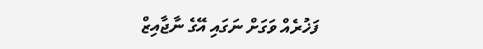ފަޚުރެއް ވަގަށް ނަގައި އޭގެ ނާޖާއިޒް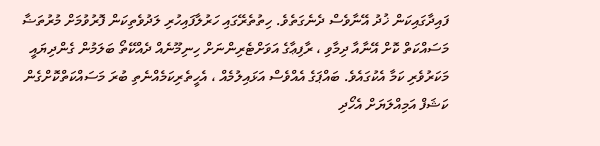ފައިދާގައިކަން ޚުދު އޭނާވެސް ދެނެގަތެވެ. ހިތުތެރޭގައި ހަރުލާފައިހުރި ލަދުވެތިކަން ފޮރުވުމަށް މުރުތަޟާ މަސައްކަތް ކޮށް އޭނާއާ ދިމާވި ، ރާފިޢާގެ އަވަށްޓެރިންނަށް ހިނިމޫނެއް ދެއްކޭތޯ ބަލަމުން ގެންދިޔައީ މަކަރުވެރި ކަމާ އެކުގައެވެ. ބައްޕަގެ އެއްވެސް އަޅައިލުމެއް ، އެހީތެރިކަމެއްނެތި ބުރަ މަސައްކަތްކޮށްގެން ކަޝަފް އަމިއްލަޔަށް އެހޯދި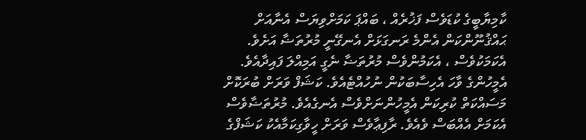ކާމިޔާބީގެ ކުޑަވެސް ފަޚުރެއް ، ބައްޕަ ކަމަށްވިޔަސް އެނާއަށް ޙައްޤުނޫންކަން އެންމެ ރަނގަޅަށް އެނގޭނީ މުރުތަޟާ އަށެވެ. އެކަމަކުވެސް ، އެކަމުންވެސް މުރުތަޟާ ނެގީ އަމިއްލަ ފައިދާއެވެ.
އެމީހުންގެ ވާހަ އެހިސާބަކުން ނުހުއްޓެއެވެ. ކަޝަފް ވަރަށް ބުރަކޮށް މަސައްކަތް ކުރިކަން އެމީހުންނަށްވެސް އެނގެއެވެ. މުރުތަޟާވެސް އެކަމަށް އެއްބަސް ވެއެވެ. ރާފިޢާވެސް ވަރަށް ހީވާގިކަމާއެކު ކަޝަފްގެ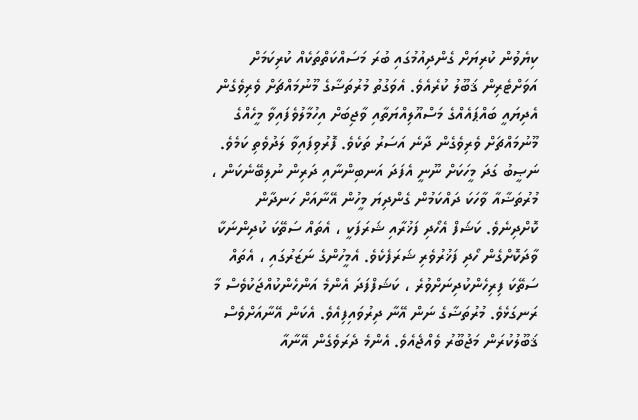ކިޔެވުން ކުރިޔަށް ގެންދިއުމުގައި ބުރަ މަސައްކަތްތަކެއް ކުރިކަމަށް އަވަށްޓެރިން ޤަބޫލު ކުރެއެވެ. އެވަގުތު މުރުތަޟާގެ މޫނުމައްޗަށް ވެރިވެގެން އެދިޔައީ ބައްޕައެއްގެ މަސްއޫލިއްޔަތާއި ވާޖިބަށް އިހުމާލުވެފައިވާ މީހެއްގެ މޫނުމައްޗަށް ވެރިވެގެން ދާނެ އަސަރު ތަކެވެ. ފޮރުވިފައިވާ ލަދުވެތި ކަމެވެ. ނަޞީބު ގަދަ މީހަކަށް ނޫނީ އެފަދަ އަނބިންނާއި ދަރިން ނުލިބޭނެކަން ، މުރުތަޟާއާ ވާހަކަ ދައްކަމުން ގެންދިޔަ މީހުން އޭނާއަށް ހަނދާން ކޮށްދިނެވެ. ކަޝަފް އެހޯދި ފަޚުރާއި ޝަރަފަކީ ، އެތައް ސަތޭކަ ކުދިންނަކާ ވާދަކޮށްގެން ހޯދި ފަޚުރުވެރި ޝަރަފެކެވެ. އެމީހުންގެ ނަޒަރުގައި ، އެތައް ސަތޭކަ ފިރިހެންކުދިނަށްވުރެ ، ކަޝަފްފަދަ އެންމެ އަންހެންކުއްޖަކުވެސް މާ ރަނގަޅެވެ. މުރުތަޟާގެ ނަން އޭނާ ދިރުވައިފިއެވެ. އެކަން އޭނާއަށްވެސް ޤަބޫލުކުރަން މަޖުބޫރު ވެއްޖެއެވެ. އެންމެ ދެރަވެގެން އޭނާއާ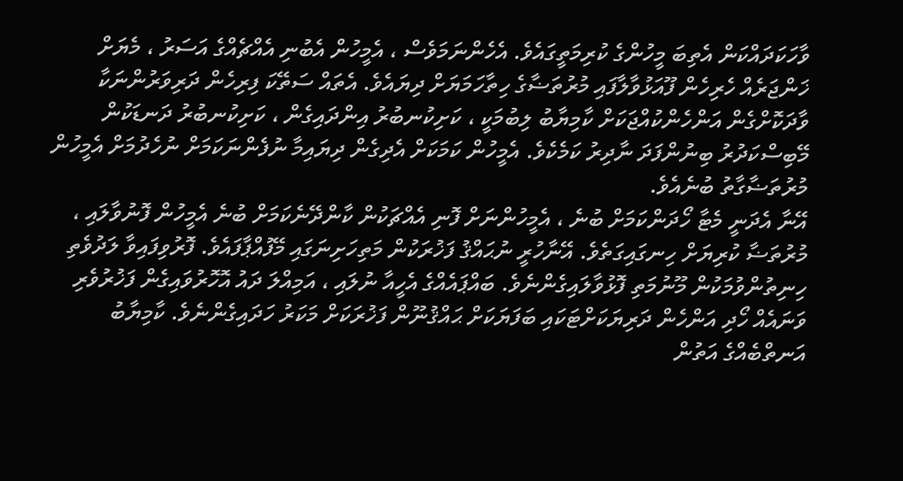ވާހަކަދައްކަން އެތިބަ މީހުންގެ ކުރިމަތީގައެވެ. އެހެންނަމަވެސް ، އެމީހުން އެބުނި އެއްޗެއްގެ އަސަރު ، މެޔަށް ޚަންޖަރެއް ހެރިހެން ފޫއަޅުވާލާފައި މުރުތަޟާގެ ހިތާހަމަޔަށް ދިޔައެވެ. އެތައް ސަތޭކަ ފިރިހެން ދަރިވަރުންނަކާ ވާދަކޮށްގެން އަންހެންކުއްޖަކަށް ކާމިޔާބު ލިބުމަކީ ، ކަށިކުނބުރު އިންދައިގެން ، ކަށިކުނބުރު ދަނޑަކުން މޭބިސްކަދުރު ބިނުންފަދަ ނާދިރު ކަމެކެވެ. އެމީހުން ކަމަކަށް އެދިގެން ދިޔައިމާ ނުފެންނަކަމަށް ނުހެދުމަށް އެމީހުން މުރުތަޟާގާތު ބުނެއެވެ.
އޭނާ އެދަނީ މެޓާ ހޯދަންކަމަށް ބުނެ ، އެމީހުންނަށް ފޮނި އެއްޗަކުން ކާންދޭނެކަމަށް ބުނެ އެމީހުން ފޮނުވާލައި ، މުރުތަޟާ ކުރިޔަށް ހިނގައިގަތެވެ. އޭނާހުރީ ނުޙައްޤު ފަޚުރަކުން މަތިހަށިނަގައި މޭފުއްޕާފައެވެ. ފޮރުވިފައިވާ ލަދުވެތި ހިނިތުންވުމަކުން މޫނުމަތި ފޮޅުވާލައިގެންނެވެ. ބައްޕައެއްގެ އެހީއާ ނުލައި ، އަމިއްލަ ދައު އޮހޮރުވައިގެން ފަޚުރުވެރި ވަނައެއް ހޯދި އަންހެން ދަރިޔަކަށްޓަކައި ބަފަޔަކަށް ޙައްޤުނޫން ފަޚުރަކަށް މަކަރު ހަދައިގެންނެވެ. ކާމިޔާބު އަނތްބެއްގެ އަތުން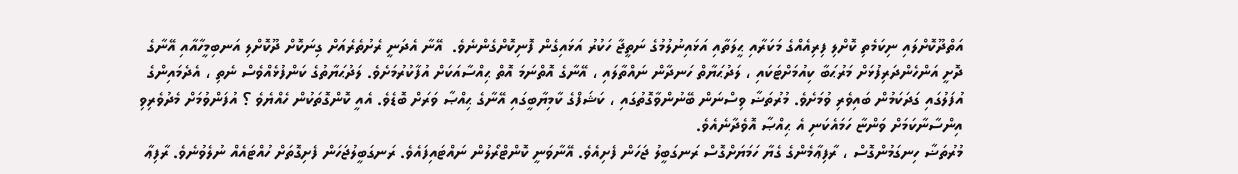އަތްދޫކޮށްލައި ނިކަމެތި ކޮށްލި ފިރިއެއްގެ މަކަރާއި ޙީލަތާއި އަޅައިނުލުމުގެ ނަތީޖާ ހަކުރު އަޅައިގެން ފޮނިކޮށްގެންނެވެ.  އޭނާ އެދަނީ ރެށުތެރެއަށް ގިނަކޮށް ދޫކޮށްލި އަނބިމީހާއާއި އޭނާގެ ދޮށީ އަންހެންދަރިފުޅަށް މަރުޙަބާ ކިއުމަށްޓަކައި ، ލަދުޙަޔާތް ހަނދާން ނައްތާލައި ، އޭނާގެ އޮތްނަމަ އޮތް ޙިއްސާއަކަށް އުފާކުރުމަށެވެ. ލަދުޙަޔާތުގެ ކަންފުޅެއްވެސް ނެތި ، އެދެމައިންގެ އުފަލުގައި ގަދަކަމުން ބައިވެރި ވުމަށެވެ. މުރުތަޟާ ވިސްނަން ބޭނުންވާގޮތުގައި ، ކަޝަފްގެ ކާމިޔާބީގައި އޭނާގެ ޙިއްޞާ ވަރަށް ބޮޑެވެ. އެއީ ކޮންގޮތަކުން ހެއްޔެވެ ؟ އުފަންވުމަށް މެދުވެރިވި އިންސާނާކަމަށް ވަންޏާ ހަމައެކަނި އެ ޙިއްޞާ އޮވެދާނެއެވެ.
މުރުތަޟާ ހިނގަމުންގޮސް ، ރާފިޢާމެންގެ ގެޔާ ހަމަޔަށްގޮސް ރަނގަބީލު ޖަހަން ފެށިއެވެ. އޭނާވަނީ ކޮންޓްރޯލުން ނައްޓައިފައެވެ. ރަނގަބީލުޖަހަން ފެށިގޮތަށް ހުއްޓައެއް ނުލެވުނެވެ. ރާފިޢާ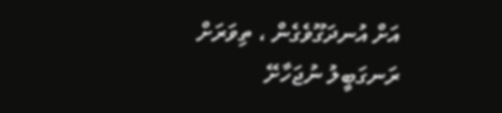އަށް އުނދަގޫވެގެން ، ތިވަރަށް ރަނގަބީލު ނުޖަހާށޭ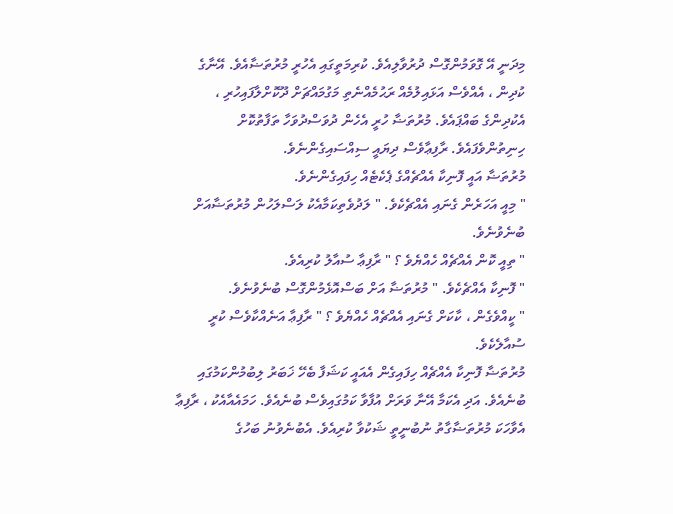މިދަނީ އޭ ގޮވަމުންގޮސް ދުރުވާލިއެވެ. ކުރިމަތީގައި އެހުރީ މުރުތަޟާއެވެ. އޭނާގެ ކުދިން ، އެއްވެސް އަޅައިލުމެއް ރަޙުމެއްނެތި މަގުމައްޗަށް ދޫކޮށްލާފައިހުރި ، އެކުދިންގެ ބައްޕައެވެ. މުރުތަޟާ ހުރީ އެހެން ދުވަސްދުވަހާ ތަފާތުކޮށް ހިނިތުންވެފައެވެ. ރާފިޢާވެސް ދިޔައީ ސިއްސައިގެންނެވެ.
މުރުތަޟާ އައީ ފޮނިކާ އެއްޗެއްގެ ޕެކެޓެއް ހިފައިގެންނެވެ.
" މިއީ އަހަރެން ގެނައި އެއްޗެކެވެ. " ލަދުވެތިކަމާއެކު ލަސްލަހުން މުރުތަޟާއަށް ބުނެވުނެވެ.
" ތިއީ ކޮން އެއްޗެއް ހެއްޔެވެ ؟ " ރާފިޢާ ސުއާލު ކުރިއެވެ.
" ފޮނިކާ އެއްޗެކެވެ. " މުރުތަޟާ އަށް ބަސްއޮޅެމުންގޮސް ބުނެވުނެވެ.
" ކީއްވެގެން ، ކާކަށް ގެނައި އެއްޗެއް ހެއްޔެވެ ؟ " ރާފިޢާ އަނެއްކާވެސް ކުރީ ސުއާލެކެވެ.
މުރުތަޟާ ފޮނިކާ އެއްޗެއް ހިފައިގެން އެއައީ ކަޝަފާ ބެހޭ ޚަބަރު ލިބުމުންކަމުގައި ބުނެއެވެ. އަދި އެކަމާ އޭނާ ވަރަށް އުފާވާ ކަމުގައިވެސް ބުނެއެވެ. ހަމައެއާއެކު ، ރާފިޢާ އެވާހަކަ މުރުތަޟާގާތު ނުބުނީތީ ޝަކުވާ ކުރިއެވެ. އެބުނެވުނު ބަހުގެ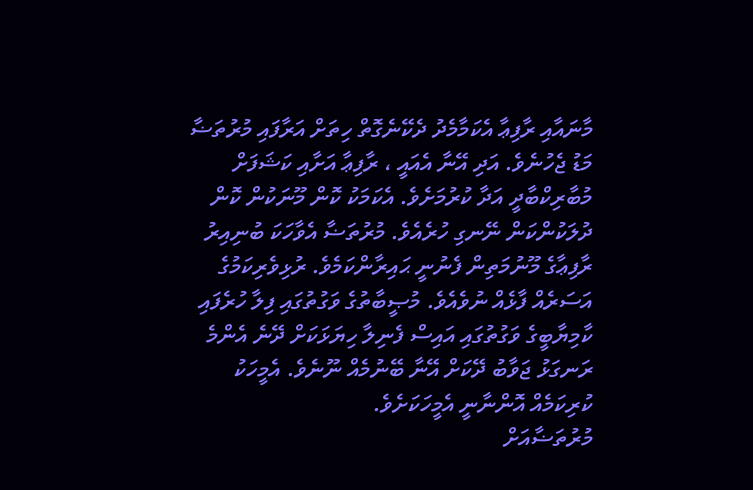މާނައާއި ރާފިޢާ އެކަމާމެދު ދެކޭނެގޮތް ހިތަށް އަރާފައި މުރުތަޟާ މަޑު ޖެހުނެވެ. އަދި އޭނާ އެއައީ ، ރާފިޢާ އަށާއި ކަޝަފަށް މުބާރިކްބާދީ އަދާ ކުރުމަށެވެ. އެކަމަކު ކޮން މޫނަކުން ކޮން ދުލަކުންކަން ނޭނގި ހުރެއެވެ. މުރުތަޟާ އެވާހަކަ ބުނިއިރު ރާފިޢާގެ މޫނުމަތިން ފެނުނީ ޙައިރާންކަމެވެ. ރުޅިވެރިކަމުގެ އަސަރެއް ފާޅެއް ނުވެއެވެ. މުޞީބާތުގެ ވަގުތުގައި ފިލާ ހުރެފައި ކާމިޔާބީގެ ވަގުތުގައި އައިސް ފެނިލާ ހިޔަޅަކަށް ދޭނެ އެންމެ ރަނގަޅު ޖަވާބު ދޭކަށް އޭނާ ބޭނުމެއް ނޫނެވެ. އެމީހަކު ކުރިކަމެއް އޮންނާނީ އެމީހަކަށެވެ.
މުރުތަޟާއަށް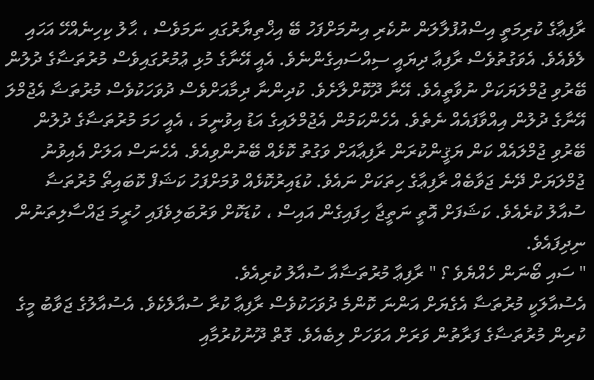ރާފިޢާގެ ކުރިމަތީ އިސްއުފުލާލަން ނުކެރި އިނުމަށްފަހު ބޭ އިޚްތިޔާރުގައި ނަމަވެސް ، ޙާލު ކިހިނެއްހޭ އަހައި ލެވެއެވެ. އެވަގުތުވެސް ރާފިޢާ ދިޔައީ ސިއްސައިގެންނެވެ. އެއީ އޭނާގެ މުޅި ޢުމުރުގައިވެސް މުރުތަޟާގެ ދުލުން ބޭރުވި ޖުމްލަޔަކަށް ނުވާތީއެވެ. އޭނާ ދޫކޮށްލާށެވެ. ކުދިންނާ ދިމާއަށްވެސް ދުވަހަކުވެސް މުރުތަޟާ އެޖުމްލަ އޭނާގެ ދުލުން އިއްވާފައެއް ނެތެވެ. އެހެންކަމުން އެޖުމްލައިގެ އަޑު އިވުނީމަ ، އެއީ ހަމަ މުރުތަޟާގެ ދުލުން ބޭރުވި ޖުމްލައެއް ކަން ޔަޤީންކުރަން ރާފިޢާއަށް ވަގުތު ކޮޅެއް ބޭނުންވިއެވެ. އެހެނަސް އަލަށް އެއިވުނު ޖުމްލަޔަށް ދޭނެ ޖަވާބެއް ރާފިޢާގެ ހިތަކަށް ނައެވެ. ކުޑައިރުކޮޅެއް ވުމަށްފަހު ކަޝަފް ކޮބައިތޯ މުރުތަޟާ ސުއާލު ކުރެއެވެ. ކަޝަފަށް އޮތީ ނަތީޖާ ހިފައިގެން އައިސް ، ކުޑަކޮށް ވަރުބަލިވެފައި ހުރީމަ ޖައްސާލިތަނުން ނިދިފައެވެ.
" ސައި ބޯނަން ހެއްޔެވެ ؟ " ރާފިޢާ މުރުތަޟާއާ ސުއާލު ކުރިއެވެ.
އެސުއާލަކީ މުރުތަޟާ އެގެޔަށް އަންނަ ކޮންމެ ދުވަހަކުވެސް ރާފިޢާ ކުރާ ސުއާލެކެވެ. އެސުއާލުގެ ޖަވާބު މީގެ ކުރިން މުރުތަޟާގެ ފަރާތުން ވަރަށް އަވަހަށް ލިބެއެވެ. ގޮތް ދޫނުކުރުމާއި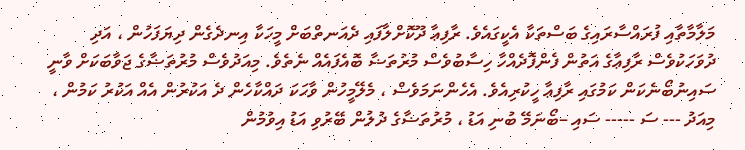މަލާމާތާއި ފުރައްސާރައިގެ ބަސްތަކާ އެކީގައެވެ. ރާފިޢާ ދޫކޮށްލާފައި ދެއަނތްބަށް މީހަކާ އިނދެގެން ދިޔަފަހުން ، އަދި ދުވަހަކުވެސް ރާފިޢާގެ އަތުން ފެންފޮދެއްހާ ހިސާބުވެސް މުރުތަޟާ ބޮއެފައެއް ނެތެވެ. މިއަދުވެސް މުރުތަޟާގެ ޖަވާބަކަށް ވާނީ ސައިނުބޯނެކަން ކަމުގައި ރާފިޢާ ހީކުރިއެވެ. އެހެންނަމަވެސް ، މެލޭމީހުން ވާހަކަ ދައްކާހެން ދެ އަކުރުން އެއް އަކުރު ކަމުން ، މިއަދު --- ސަ ----- ސައި –ބޯނަމޭ ބުނި އަޑު ، މުރުތަޟާގެ ދުލުން ބޭރުވި އަޑު އިވުމުން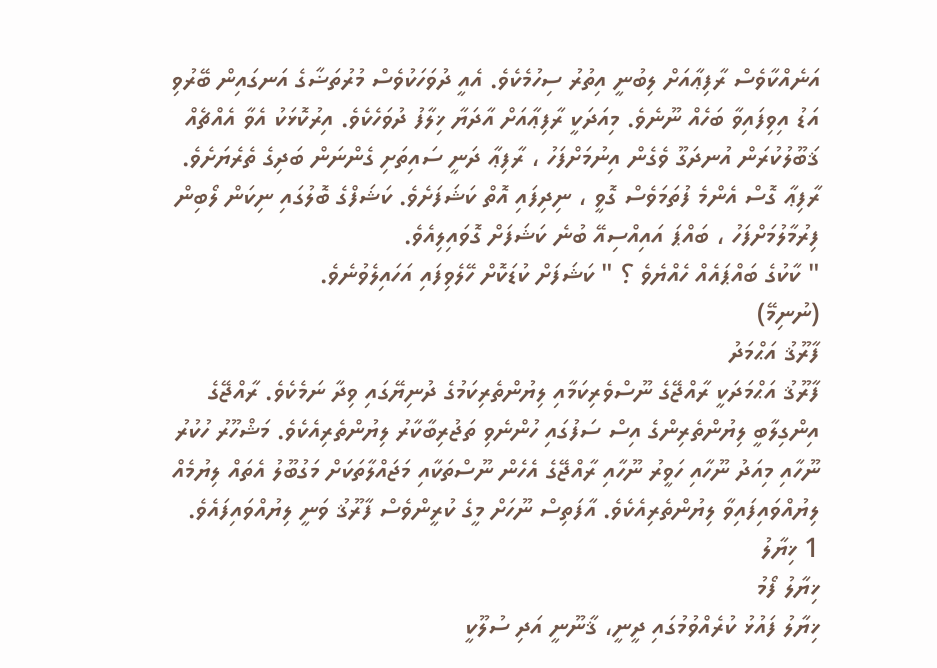އަނެއްކާވެސް ރާފިޢާއަށް ލިބުނީ އިތުރު ސިހުމެކެވެ. އެއީ ދުވަހަކުވެސް މުރުތަޟާގެ އަނގައިން ބޭރުވި އަޑު އިވިފައިވާ ބަހެއް ނޫނެވެ. މިއަދަކީ ރާފިޢާއަށް އާދަޔާ ޚިލާފު ދުވަހެކެވެ. އިރުކޮޅަކު އެވާ އެއްޗެއް ޤަބޫލުކުރަން އުނދަގޫ ވެގެން އިނުމަށްފަހު ، ރާފިޢާ ދަނީ ސައިތަށި ގެންނަން ބަދިގެ ތެރެޔަށެވެ.
ރާފިޢާ ގޮސް އެންމެ ފުތަމަވެސް ގޮވީ ، ނިދިފައި އޮތް ކަޝަފަށެވެ. ކަޝަފްގެ ބޮލުގައި ނިކަން ލޯބިން ފިރުމާލުމަށްފަހު ، ބައްޕަ އައިއްސިއޭ ބުނެ ކަޝަފަށް ގޮވައިލިއެވެ.
" ކާކުގެ ބައްޕައެއް ހެއްޔެވެ ؟ " ކަޝަފަށް ކުޑަކޮށް ހޭލެވިފައި އަހައިލެވުނެވެ.
(ނުނިމޭ)
ފާރޫޤު އަޙްމަދު
ފާރޫޤު އަޙްމަދަކީ ރާއްޖޭގެ ނޫސްވެރިކަމާއި ލިޔުންތެރިކަމުގެ ދުނިޔޭގައި ވިދާ ނަމެކެވެ. ރާއްޖޭގެ އިންގިލާބީ ލިޔުންތެރިންގެ އިސް ސަފުގައި ހުންނެވި ތަޖުރިބާކާރު ލިޔުންތެރިއެކެވެ. މަޝްހޫރު ހުކުރު ނޫހާއި މިއަދު ނޫހާއި ހަވީރު ނޫހާއި ރާއްޖޭގެ އެހެން ނޫސްތަކާއި މަޖައްލާތަކަށް މަގުބޫލު އެތައް ލިޔުމެއް ލިޔުއްވައިފައިވާ ލިޔުންތެރިއެކެވެ. އާފަތިސް ނޫހަށް މީގެ ކުރީންވެސް ފާރޫޤު ވަނީ ލިޔުއްވައިފައެވެ.
1 ޚިޔާލު
ޚިޔާލު ފޯމު
ޚިޔާލު ފައުޅު ކުރެއްވުމުގައި ދީނީ، ޤާނޫނީ އަދި ސުލޫކީ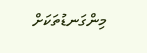މިންގަނޑުތަކަށް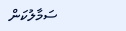ސަމާލުކަން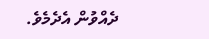ދެއްވުން އެދެމެވެ.